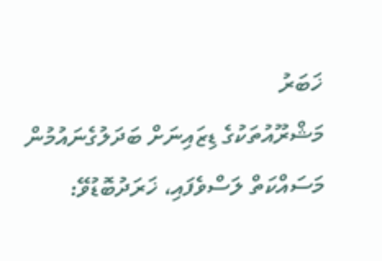ޚަބަރު
މަޝްރޫއުތަކުގެ ޑިޒައިނަށް ބަދަލުގެނައުމުން މަސައްކަތް ލަސްވެފައި، ޚަރަދުބޮޑުވޭ: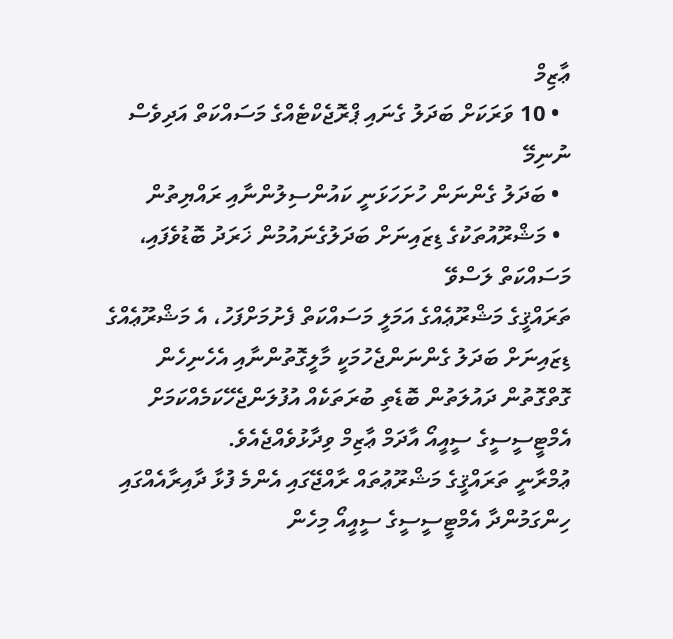ޢާޒިމް
  • 10 ވަރަކަށް ބަދަލު ގެނައި ޕްރޮޖެކްޓެއްގެ މަސައްކަތް އަދިވެސް ނުނިމޭ
  • ބަދަލު ގެންނަން ހުށަހަޅަނީ ކައުންސިލުންނާއި ރައްޔިތުން
  • މަޝްރޫއުތަކުގެ ޑިޒައިނަށް ބަދަލުގެނައުމުން ޚަރަދު ބޮޑުވެފައި، މަސައްކަތް ލަސްވޭ
ތަރައްޤީގެ މަޝްރޫޢެއްގެ އަމަލީ މަސައްކަތް ފެށުމަށްފަހު، އެ މަޝްރޫޢެއްގެ ޑިޒައިނަށް ބަދަލު ގެންނަންޖެހުމަކީ މާލީގޮތުންނާއި އެހެނިހެން ގޮތްގޮތުން ދައުލަތުން ބޮޑެތި ބުރަތަކެއް އުފުލަންޖެހޭކަމެއްކަމަށް އެމްޓީސީސީގެ ސީއީއޯ އާދަމް ޢާޒިމް ވިދާޅުވެއްޖެއެވެ.
ޢުމްރާނީ ތަރައްޤީގެ މަޝްރޫޢުތައް ރާއްޖޭގައި އެންމެ ފުޅާ ދާއިރާއެއްގައި ހިންގަމުންދާ އެމްޓީސީސީގެ ސީއީއޯ މިހެން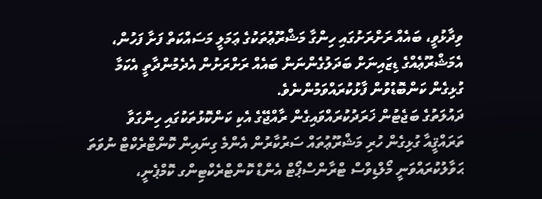ވިދާޅުވީ، ބައެއް ރަށްރަށުގައި ހިންގާ މަޝްރޫޢުތަކުގެ ޢަމަލީ މަސައްކަތް ފަށާ ފަހުން، އެމަޝްރޫޢެއްގެ ޑިޒައިނަށް ބަދަލުގެންނަން ބައެއް ރަށްރަށުން އެދެމުންދާތީ އެކަމާ ގުޅިގެން ކަންބޮޑުވުން ފާޅުކުރައްވަމުންނެވެ.
ދައުލަތުގެ ބަޖެޓުން ޚަރަދުކުރައްވައިގެން ރާއްޖޭގެ އެކި ކަންކޮޅުތަކުގައި ހިންގަވާ ތަރައްޤީއާ ގުޅިގެން ހުރި މަޝްރޫޢުތައް ސަރުކާރުން އެންމެ ގިނައިން ކޮންޓްރެކްޓް ނުވަތަ ޙަވާލުކުރައްވަނީ މޯލްޑިވްސް ޓްރާންސްޕޯޓް އެންޑް ކޮންޓްރެކްޓިންގ ކޮމްޕެނީ،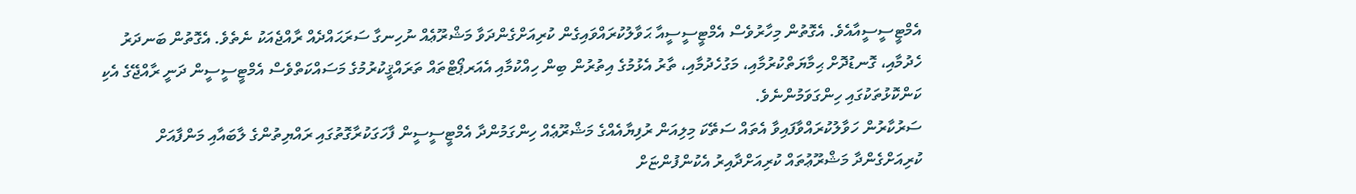އެމްޓީސީސީއާއެވެ. އެގޮތުން މިހާރުވެސް އެމްޓީސީސީއާ ޙަވާލުކުރައްވައިގެން ކުރިއަށްގެންދަވާ މަޝްރޫޢެއް ނުހިނގާ ސަރަޙައްދެއް ރާއްޖެއަކު ނެތެވެ. އެގޮތުން ބަނދަރު ހެދުމާއި، ގޮނޑުދޮށް ޙިމާޔަތްކުރުމާއި، މަގުހެދުމާއި، ތާރު އެޅުމުގެ އިތުރުން ބިން ހިއްކުމާއި އެއަރޕޯޓްތައް ތަރައްޤީކުރުމުގެ މަސައްކަތްވެސް އެމްޓީސީސީން ދަނީ ރާއްޖޭގެ އެކި ކަންކޮޅުތަކުގައި ހިންގަވަމުންނެވެ.
ސަރުކާރުން ހަވާލުކުރައްވާފައިވާ އެތައް ސަތޭކަ މިލިއަން ރުފިޔާއެއްގެ މަޝްރޫޢެއް ހިންގަމުންދާ އެމްޓީސީސީން ފާހަގަކުރާގޮތުގައި ރައްޔިތުންގެ ލާބައާއި މަންފާއަށް ކުރިއަށްގެންދާ މަޝްރޫޢުތައް ކުރިއަށްދާއިރު އެކުންފުންޏަށް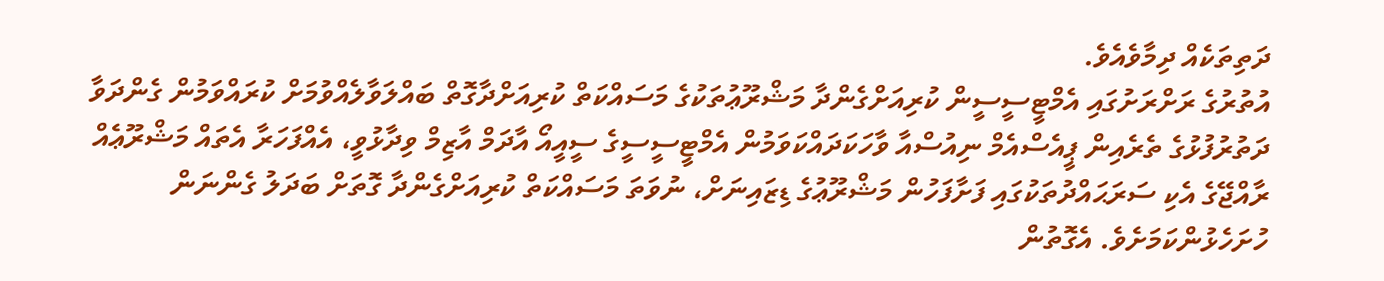ދަތިތަކެއް ދިމާވެއެވެ.
އުތުރުގެ ރަށްރަށުގައި އެމްޓީސީސީން ކުރިއަށްގެންދާ މަޝްރޫޢުތަކުގެ މަސައްކަތް ކުރިއަށްދާގޮތް ބައްލަވާލެއްވުމަށް ކުރައްވަމުން ގެންދަވާ ދަތުރުފުޅުގެ ތެރެއިން ޕީއެސްއެމް ނިއުސްއާ ވާހަކަދައްކަވަމުން އެމްޓީސީސީގެ ސީއީއޯ އާދަމް އާޒިމް ވިދާޅުވީ، އެއްފަހަރާ އެތައް މަޝްރޫޢެއް ރާއްޖޭގެ އެކި ސަރަޙައްދުތަކުގައި ފަށާފަހުން މަޝްރޫޢުގެ ޑިޒައިނަށް، ނުވަތަ މަސައްކަތް ކުރިއަށްގެންދާ ގޮތަށް ބަދަލު ގެންނަން ހުށަހެޅުންކަމަށެވެ. އެގޮތުން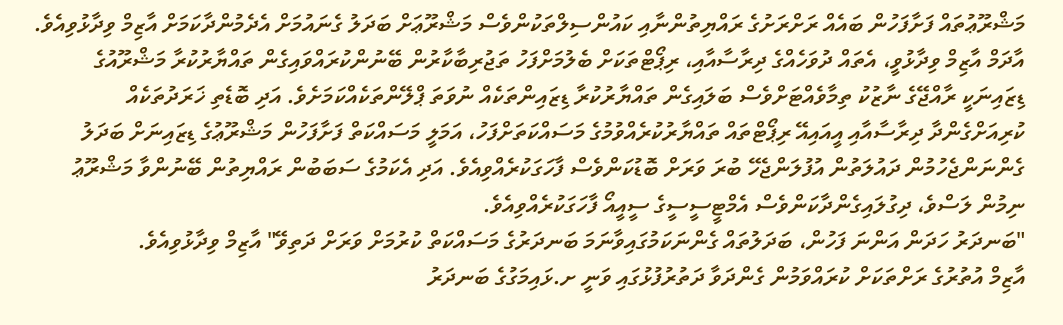މަޝްރޫޢުތައް ފަށާފަހުން ބައެއް ރަށްރަށުގެ ރައްޔިތުންނާއި ކައުންސިލްތަކުންވެސް މަޝްރޫޢަށް ބަދަލު ގެނައުމަށް އެދެމުންދާކަމަށް އާޒިމް ވިދާޅުވިއެވެ.
އާދަމް އާޒިމް ވިދާޅުވީ، އެތައް ދުވަހެއްގެ ދިރާސާއާއި، ރިޕޯޓްތަކަށް ބެލުމަށްފަހު ތަޖުރިބާކާރުން ބޭނުންކުރައްވައިގެން ތައްޔާރުކުރާ މަޝްރޫއުގެ ޑިޒައިނަކީ ރާއްޖޭގެ ނާޒުކު ތިމާވެއްޓަށްވެސް ބަލައިގެން ތައްޔާރުކުރާ ޑިޒައިންތަކެއް ނުވަތަ ޕްލޭންތަކެއްކަމަށެވެ. އަދި ބޮޑެތި ޚަރަދުތަކެއް ކުރިއަށްގެންދާ ދިރާސާއާއި އީއައިއޭ ރިޕޯޓްތައް ތައްޔާރުކުރެއްވުމުގެ މަސައްކަތަށްފަހު، އަމަލީ މަސައްކަތް ފަށާފަހުން މަޝްރޫޢުގެ ޑިޒައިނަށް ބަދަލު ގެންނަންޖެހުމުން ދައުލަތުން އުފުލަންޖެހޭ ބުރަ ވަރަށް ބޮޑުކަންވެސް ފާހަގަކުރެއްވިއެވެ. އަދި އެކަމުގެ ސަބަބުން ރައްޔިތުން ބޭނުންވާ މަޝްރޫޢު ނިމުން ލަސްވެ، ދިގުލައިގެންދާކަންވެސް އެމްޓީސީސީގެ ސީއީއޯ ފާހަގަކުރެއްވިއެވެ.
"ބަނދަރު ހަދަން އަންނަ ފަހުން، ބަދަލުތައް ގެންނަކަމުގައިވާނަމަ ބަނދަރުގެ މަސައްކަތް ކުރުމަށް ވަރަށް ދަތިވޭ" އާޒިމް ވިދާޅުވިއެވެ.
އާޒިމް އުތުރުގެ ރަށްތަކަށް ކުރައްވަމުން ގެންދަވާ ދަތުރުފުޅުގައި ވަނީ ށ.ޅައިމަގުގެ ބަނދަރު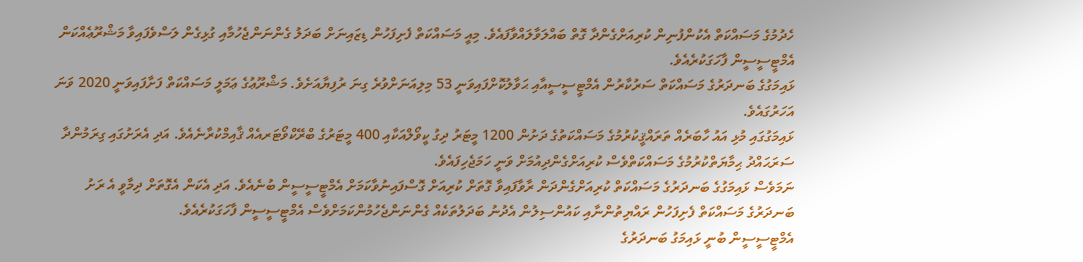ހެދުމުގެ މަސައްކަތް އެކުންފުނިން ކުރިއަށްގެންދާ ގޮތް ބައްލަވާލައްވާފައެވެ. މިއީ މަސައްކަތް ފެށިފަހުން ޑިޒައިނަށް ބަދަލު ގެންނަންޖެހުމާއި ގުޅިގެން ލަސްވެފައިވާ މަޝްރޫޢެއްކަން އެމްޓީސީސީން ފާހަގަކުރެއެވެ.
ޅައިމަގުގެ ބަނދަރުގެ މަސައްކަތް ސަރުކާރުން އެމްޓީސީސީއާއި ޙަވާލުކޮށްފައިވަނީ 53 މިލިއަނަށްވުރެ ގިނަ ރުފިޔާއަށެވެ. މަޝްރޫޢުގެ ޢަމަލީ މަސައްކަތް ފަށާފައިވަނީ 2020 ވަނަ އަހަރުގައެވެ.
ޅައިމަގުގައި މުޅި އައު ހާބަރެއް ތަރައްޤީކުރުމުގެ މަސައްކަތުގެ ދަށުން 1200 މީޓަރު ދިގު ކީވޯލްއަކާއި 400 މީޓަރުގެ ބްރޭކްވޯޓަރއެއް ޤާއިމްކުރާނެއެވެ. އަދި އެރަށުގައި ގިރަމުންދާ ސަރަޙައްދު ޙިމާޔަތްކުރުމުގެ މަސައްކަތްވެސް ކުރިއަށްގެންދިއުމަށް ވަނީ ހަމަޖެހިފައެވެ.
ނަމަވެސް ޅައިމަގުގެ ބަނދަރުގެ މަސައްކަތް ކުރިއަށްގެންދަން ރާވާފައިވާ ގޮތަށް ކުރިއަށް ގޮސްފައިނުވާކަމަށް އެމްޓީސީސީން ބުނެއެވެ. އަދި އެކަން އެގޮތަށް ދިމާވީ އެ ރަށު ބަނދަރުގެ މަސައްކަތް ފެށިފަހުން ރައްޔިތުންނާއި ކައުންސިލުން އެދުނު ބަދަލުތަކެއް ގެންނަންޖެހުމުންކަމަށްވެސް އެމްޓީސީސީން ފާހަގަކުރެއެވެ.
އެމްޓީސީސީން ބުނީ ޅައިމަގު ބަނދަރުގެ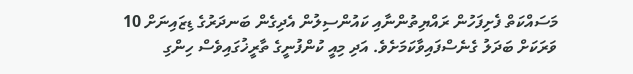މަސައްކަތް ފެށިފަހުން ރައްޔިތުންނާއި ކައުންސިލުން އެދިގެން ބަނދަރުގެ ޑިޒައިނަށް 10 ވަރަކަށް ބަދަލު ގެނެސްފައިވާކަމަށެވެ. އަދި މިއީ ކުންފުނީގެ ތާރީޚުގައިވެސް ހިންގި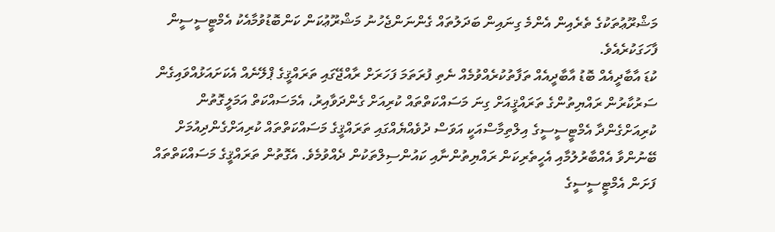މަޝްރޫޢުތަކުގެ ތެރެއިން އެންމެ ގިނައިން ބަދަލުތައް ގެންނަންޖެހުނު މަޝްރޫޢުކަން ކަންބޮޑުވުމާއެކު އެމްޓީސީސީން ފާހަގަކުރެއެވެ.
ކުޑަ އާބާދީއެއް ބޮޑު އާބާދީއެއް ތަފާތުކުރެއްވުމެއް ނެތި ފުރަތަމަ ފަހަރަށް ރާއްޖޭގައި ތަރައްޤީގެ ޕްލޭނެއް އެކަށައަޅުއްވައިގެން ސަރުކާރުން ރައްޔިތުންގެ ތަރައްޤީއަށް ގިނަ މަސައްކަތްތައް ކުރިއަށް ގެންދަވާއިރު، އެމަސައްކަތް އަމަލީގޮތުން ކުރިއަށްގެންދާ އެމްޓީސީސީގެ އިލްތިމާސްއަކީ އަވަސް ދުވެއްޔެއްގައި ތަރައްޤީގެ މަސައްކަތްތައް ކުރިއަށްގެންދިއުމަށް ބޭނުންވާ އެއްބާރުލުމާއި އެހީތެރިކަން ރައްޔިތުންނާއި ކައުންސިލްތަކުން ދެއްވުމެވެ. އެގޮތުން ތަރައްޤީގެ މަސައްކަތްތައް ފަށަން އެމްޓީސީސީގެ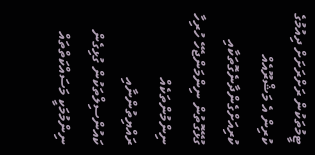ޓީމުތަކުން ރަށްރަށަށް ދިއުމުގެ ކުރިން އެ މަޝްރޫއެއް ކުރިއަށްގެންދާނެގޮތަކާއި ގުޅޭގޮތުން ނިންމަންޖެހޭ ހުރިހާ ނިންމުންތަކެއް ރައްޔިތުންނާއި ކައުންސިލްތަކުން ގުޅިގެން ނިންމުމަކީ މަސައްކަތްތައް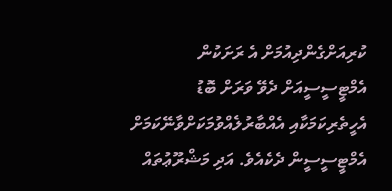ކުރިއަށްގެންދިއުމަށް އެ ރަށަކުން އެމްޓީސީސީއަށް ދެވޭ ވަރަށް ބޮޑު އެހީތެރިކަމަކާއި އެއްބާރުލެއްވުމަކަށްވާނޭކަމަށް އެމްޓީސީސީން ދެކެއެވެ. އަދި މަޝްރޫޢުތައް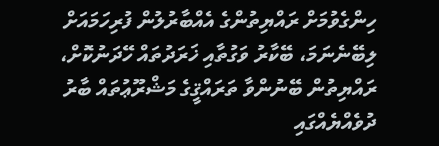ހިންގެވުމަށް ރައްޔިތުންގެ އެއްބާރުލުން ފުރިހަމައަށް ލިބޭނެނަމަ، ބޭކާރު ވަގުތާއި ޚަރަދުތައް ހޭދަނުކޮށް، ރައްޔިތުން ބޭނުންވާ ތަރައްޤީގެ މަޝްރޫޢުތައް ބާރު ދުވެއްޔެއްގައި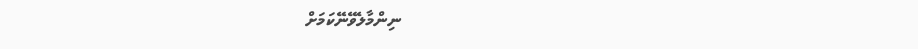ނިންމާލެވޭނޭކަމަށް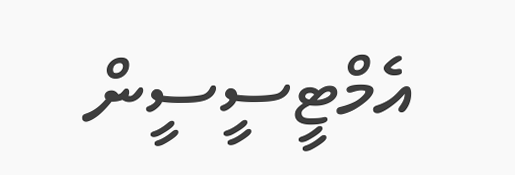އެމްޓީސީސީން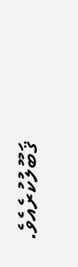ޤަބޫލުކުރެއެވެ.